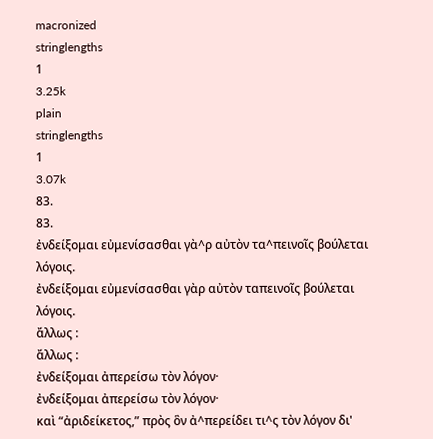macronized
stringlengths
1
3.25k
plain
stringlengths
1
3.07k
83.
83.
ἐνδείξομαι εὐμενίσασθαι γὰ^ρ αὐτὸν τα^πεινοῖς βούλεται λόγοις.
ἐνδείξομαι εὐμενίσασθαι γὰρ αὐτὸν ταπεινοῖς βούλεται λόγοις.
ἄλλως :
ἄλλως :
ἐνδείξομαι ἀπερείσω τὸν λόγον·
ἐνδείξομαι ἀπερείσω τὸν λόγον·
καὶ “ἀριδείκετος,” πρὸς ὃν ἀ^περείδει τι^ς τὸν λόγον δι'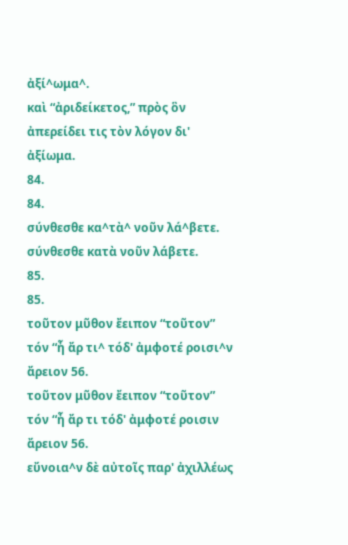ἀξί^ωμα^.
καὶ “ἀριδείκετος,” πρὸς ὃν ἀπερείδει τις τὸν λόγον δι' ἀξίωμα.
84.
84.
σύνθεσθε κα^τὰ^ νοῦν λά^βετε.
σύνθεσθε κατὰ νοῦν λάβετε.
85.
85.
τοῦτον μῦθον ἔειπον “τοῦτον” τόν “ἦ ἄρ τι^ τόδ' ἀμφοτέ ροισι^ν ἄρειον 56.
τοῦτον μῦθον ἔειπον “τοῦτον” τόν “ἦ ἄρ τι τόδ' ἀμφοτέ ροισιν ἄρειον 56.
εὔνοια^ν δὲ αὐτοῖς παρ' ἀχιλλέως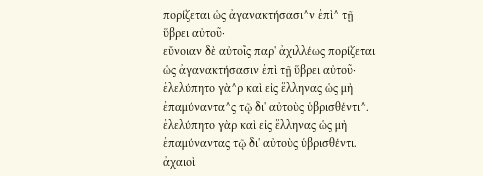πορίζεται ὡς ἀγανακτήσασι^ν ἐπὶ^ τῇ ὕβρει αὐτοῦ·
εὔνοιαν δὲ αὐτοῖς παρ' ἀχιλλέως πορίζεται ὡς ἀγανακτήσασιν ἐπὶ τῇ ὕβρει αὐτοῦ·
ἐλελύπητο γὰ^ρ καὶ εἰς ἕλληνας ὡς μὴ ἐπαμύναντα^ς τῷ δι' αὐτοὺς ὑβρισθέντι^.
ἐλελύπητο γὰρ καὶ εἰς ἕλληνας ὡς μὴ ἐπαμύναντας τῷ δι' αὐτοὺς ὑβρισθέντι.
ἀχαιοὶ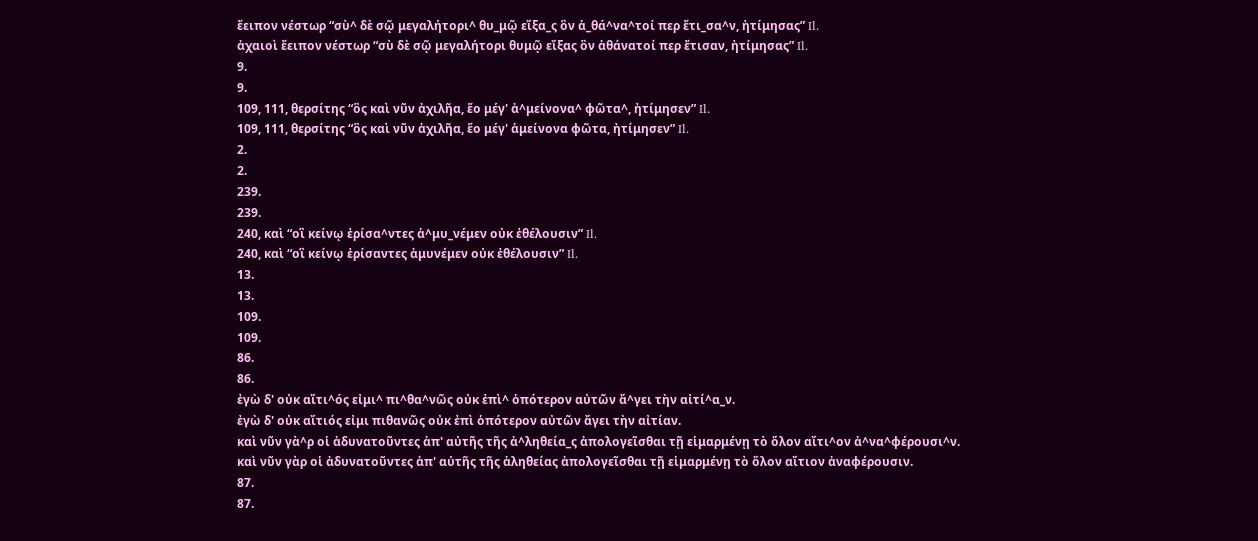ἔειπον νέστωρ “σὺ^ δὲ σῷ μεγαλήτορι^ θυ_μῷ εἴξα_ς ὃν ἀ_θά^να^τοί περ ἔτι_σα^ν, ἠτίμησας” Il.
ἀχαιοὶ ἔειπον νέστωρ “σὺ δὲ σῷ μεγαλήτορι θυμῷ εἴξας ὃν ἀθάνατοί περ ἔτισαν, ἠτίμησας” Il.
9.
9.
109, 111, θερσίτης “ὃς καὶ νῦν ἀχιλῆα, ἕο μέγ' ἀ^μείνονα^ φῶτα^, ἠτίμησεν” Il.
109, 111, θερσίτης “ὃς καὶ νῦν ἀχιλῆα, ἕο μέγ' ἀμείνονα φῶτα, ἠτίμησεν” Il.
2.
2.
239.
239.
240, καὶ “οἳ κείνῳ ἐρίσα^ντες ἀ^μυ_νέμεν οὐκ ἐθέλουσιν” Il.
240, καὶ “οἳ κείνῳ ἐρίσαντες ἀμυνέμεν οὐκ ἐθέλουσιν” Il.
13.
13.
109.
109.
86.
86.
ἐγὼ δ' οὐκ αἴτι^ός εἰμι^ πι^θα^νῶς οὐκ ἐπὶ^ ὁπότερον αὐτῶν ἄ^γει τὴν αἰτί^α_ν.
ἐγὼ δ' οὐκ αἴτιός εἰμι πιθανῶς οὐκ ἐπὶ ὁπότερον αὐτῶν ἄγει τὴν αἰτίαν.
καὶ νῦν γὰ^ρ οἱ ἀδυνατοῦντες ἀπ' αὐτῆς τῆς ἀ^ληθεία_ς ἀπολογεῖσθαι τῇ εἱμαρμένῃ τὸ ὅλον αἴτι^ον ἀ^να^φέρουσι^ν.
καὶ νῦν γὰρ οἱ ἀδυνατοῦντες ἀπ' αὐτῆς τῆς ἀληθείας ἀπολογεῖσθαι τῇ εἱμαρμένῃ τὸ ὅλον αἴτιον ἀναφέρουσιν.
87.
87.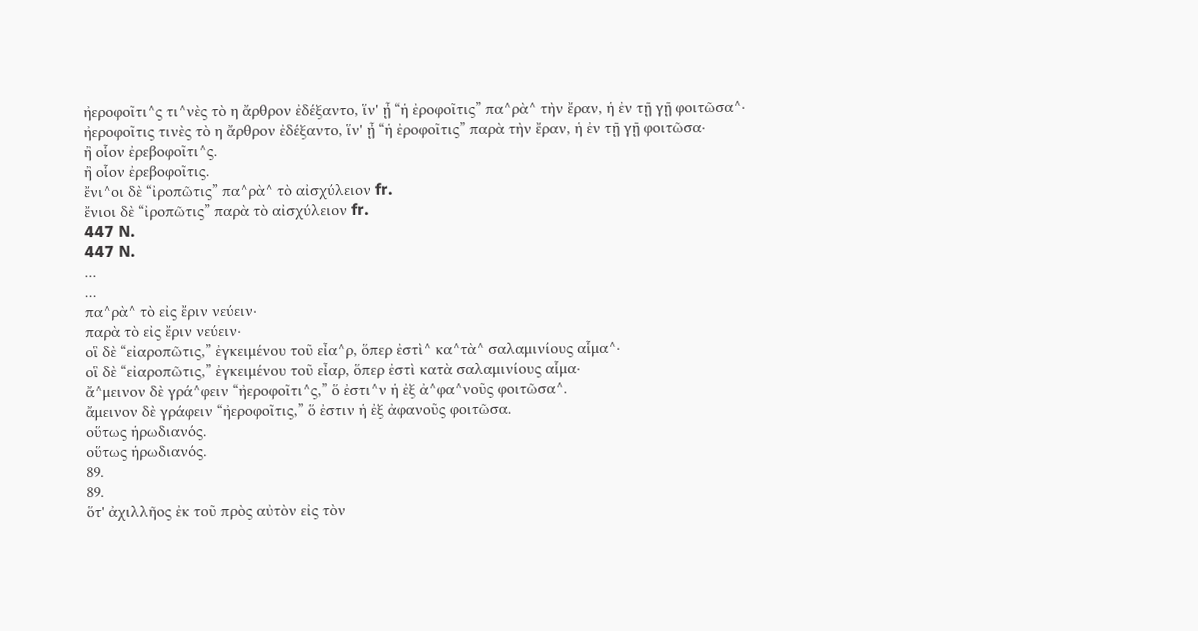ἠεροφοῖτι^ς τι^νὲς τὸ η ἄρθρον ἐδέξαντο, ἵν' ᾖ “ἡ ἐροφοῖτις” πα^ρὰ^ τὴν ἔραν, ἡ ἐν τῇ γῇ φοιτῶσα^·
ἠεροφοῖτις τινὲς τὸ η ἄρθρον ἐδέξαντο, ἵν' ᾖ “ἡ ἐροφοῖτις” παρὰ τὴν ἔραν, ἡ ἐν τῇ γῇ φοιτῶσα·
ἢ οἷον ἐρεβοφοῖτι^ς.
ἢ οἷον ἐρεβοφοῖτις.
ἔνι^οι δὲ “ἰροπῶτις” πα^ρὰ^ τὸ αἰσχύλειον fr.
ἔνιοι δὲ “ἰροπῶτις” παρὰ τὸ αἰσχύλειον fr.
447 N.
447 N.
...
...
πα^ρὰ^ τὸ εἰς ἔριν νεύειν·
παρὰ τὸ εἰς ἔριν νεύειν·
οἳ δὲ “εἰαροπῶτις,” ἐγκειμένου τοῦ εἶα^ρ, ὅπερ ἐστὶ^ κα^τὰ^ σαλαμινίους αἷμα^·
οἳ δὲ “εἰαροπῶτις,” ἐγκειμένου τοῦ εἶαρ, ὅπερ ἐστὶ κατὰ σαλαμινίους αἷμα·
ἄ^μεινον δὲ γρά^φειν “ἠεροφοῖτι^ς,” ὅ ἐστι^ν ἡ ἐξ ἀ^φα^νοῦς φοιτῶσα^.
ἄμεινον δὲ γράφειν “ἠεροφοῖτις,” ὅ ἐστιν ἡ ἐξ ἀφανοῦς φοιτῶσα.
οὕτως ἡρωδιανός.
οὕτως ἡρωδιανός.
89.
89.
ὅτ' ἀχιλλῆος ἐκ τοῦ πρὸς αὐτὸν εἰς τὸν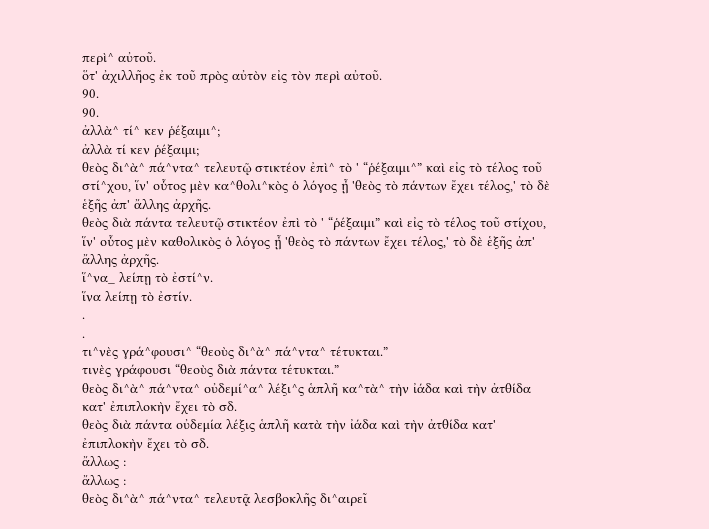περὶ^ αὐτοῦ.
ὅτ' ἀχιλλῆος ἐκ τοῦ πρὸς αὐτὸν εἰς τὸν περὶ αὐτοῦ.
90.
90.
ἀλλὰ^ τί^ κεν ῥέξαιμι^;
ἀλλὰ τί κεν ῥέξαιμι;
θεὸς δι^ὰ^ πά^ντα^ τελευτῷ στικτέον ἐπὶ^ τὸ ' “ῥέξαιμι^” καὶ εἰς τὸ τέλος τοῦ στί^χου, ἵν' οὗτος μὲν κα^θολι^κὸς ὁ λόγος ᾖ 'θεὸς τὸ πάντων ἔχει τέλος,' τὸ δὲ ἑξῆς ἀπ' ἄλλης ἀρχῆς.
θεὸς διὰ πάντα τελευτῷ στικτέον ἐπὶ τὸ ' “ῥέξαιμι” καὶ εἰς τὸ τέλος τοῦ στίχου, ἵν' οὗτος μὲν καθολικὸς ὁ λόγος ᾖ 'θεὸς τὸ πάντων ἔχει τέλος,' τὸ δὲ ἑξῆς ἀπ' ἄλλης ἀρχῆς.
ἵ^να_ λείπῃ τὸ ἐστί^ν.
ἵνα λείπῃ τὸ ἐστίν.
.
.
τι^νὲς γρά^φουσι^ “θεοὺς δι^ὰ^ πά^ντα^ τέτυκται.”
τινὲς γράφουσι “θεοὺς διὰ πάντα τέτυκται.”
θεὸς δι^ὰ^ πά^ντα^ οὐδεμί^α^ λέξι^ς ἁπλῆ κα^τὰ^ τὴν ἰάδα καὶ τὴν ἀτθίδα κατ' ἐπιπλοκὴν ἔχει τὸ σδ.
θεὸς διὰ πάντα οὐδεμία λέξις ἁπλῆ κατὰ τὴν ἰάδα καὶ τὴν ἀτθίδα κατ' ἐπιπλοκὴν ἔχει τὸ σδ.
ἄλλως :
ἄλλως :
θεὸς δι^ὰ^ πά^ντα^ τελευτᾷ λεσβοκλῆς δι^αιρεῖ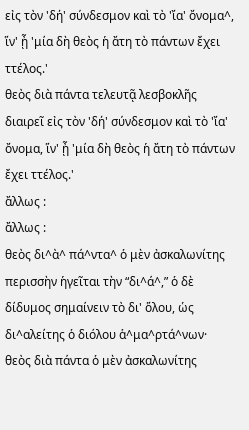εἰς τὸν 'δή' σύνδεσμον καὶ τὸ 'ἴα' ὄνομα^, ἵν' ᾖ 'μία δὴ θεὸς ἡ ἄτη τὸ πάντων ἔχει ττέλος.'
θεὸς διὰ πάντα τελευτᾷ λεσβοκλῆς διαιρεῖ εἰς τὸν 'δή' σύνδεσμον καὶ τὸ 'ἴα' ὄνομα, ἵν' ᾖ 'μία δὴ θεὸς ἡ ἄτη τὸ πάντων ἔχει ττέλος.'
ἄλλως :
ἄλλως :
θεὸς δι^ὰ^ πά^ντα^ ὁ μὲν ἀσκαλωνίτης περισσὴν ἡγεῖται τὴν “δι^ά^,” ὁ δὲ δίδυμος σημαίνειν τὸ δι' ὅλου, ὡς δι^αλείτης ὁ διόλου ἁ^μα^ρτά^νων·
θεὸς διὰ πάντα ὁ μὲν ἀσκαλωνίτης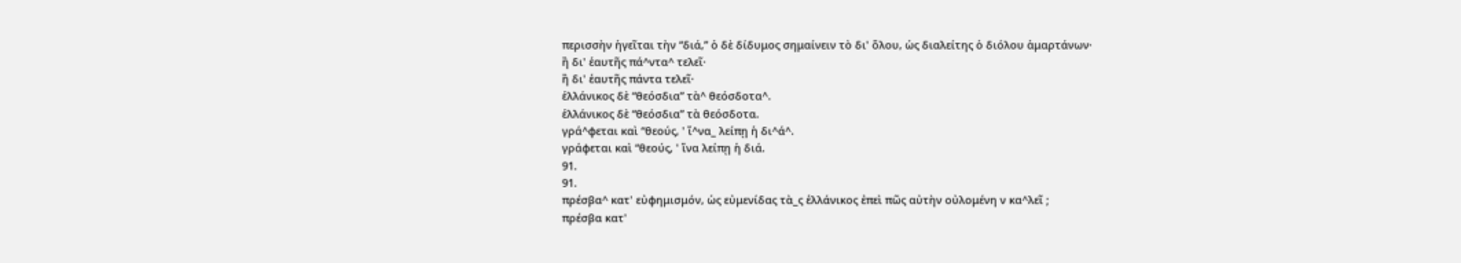περισσὴν ἡγεῖται τὴν “διά,” ὁ δὲ δίδυμος σημαίνειν τὸ δι' ὅλου, ὡς διαλείτης ὁ διόλου ἁμαρτάνων·
ἢ δι' ἑαυτῆς πά^ντα^ τελεῖ·
ἢ δι' ἑαυτῆς πάντα τελεῖ·
ἑλλάνικος δὲ “θεόσδια” τὰ^ θεόσδοτα^.
ἑλλάνικος δὲ “θεόσδια” τὰ θεόσδοτα.
γρά^φεται καὶ “θεούς, ' ἵ^να_ λείπῃ ἡ δι^ά^.
γράφεται καὶ “θεούς, ' ἵνα λείπῃ ἡ διά.
91.
91.
πρέσβα^ κατ' εὐφημισμόν, ὡς εὐμενίδας τὰ_ς ἑλλάνικος ἐπεὶ πῶς αὐτὴν οὐλομένη ν κα^λεῖ ;
πρέσβα κατ'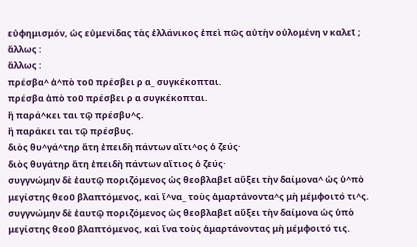εὐφημισμόν, ὡς εὐμενίδας τὰς ἑλλάνικος ἐπεὶ πῶς αὐτὴν οὐλομένη ν καλεῖ ;
ἄλλως :
ἄλλως :
πρέσβα^ ἀ^πὸ τοῦ πρέσβει ρ α_ συγκέκοπται.
πρέσβα ἀπὸ τοῦ πρέσβει ρ α συγκέκοπται.
ἢ παρά^κει ται τῷ πρέσβυ^ς.
ἢ παράκει ται τῷ πρέσβυς.
διὸς θυ^γά^τηρ ἄτη ἐπειδὴ πάντων αἴτι^ος ὁ ζεύς·
διὸς θυγάτηρ ἄτη ἐπειδὴ πάντων αἴτιος ὁ ζεύς·
συγγνώμην δὲ ἑαυτῷ ποριζόμενος ὡς θεοβλαβεῖ αὔξει τὴν δαίμονα^ ὡς ὑ^πὸ μεγίστης θεοῦ βλαπτόμενος, καὶ ἵ^να_ τοὺς ἁμαρτάνοντα^ς μὴ μέμφοιτό τι^ς.
συγγνώμην δὲ ἑαυτῷ ποριζόμενος ὡς θεοβλαβεῖ αὔξει τὴν δαίμονα ὡς ὑπὸ μεγίστης θεοῦ βλαπτόμενος, καὶ ἵνα τοὺς ἁμαρτάνοντας μὴ μέμφοιτό τις.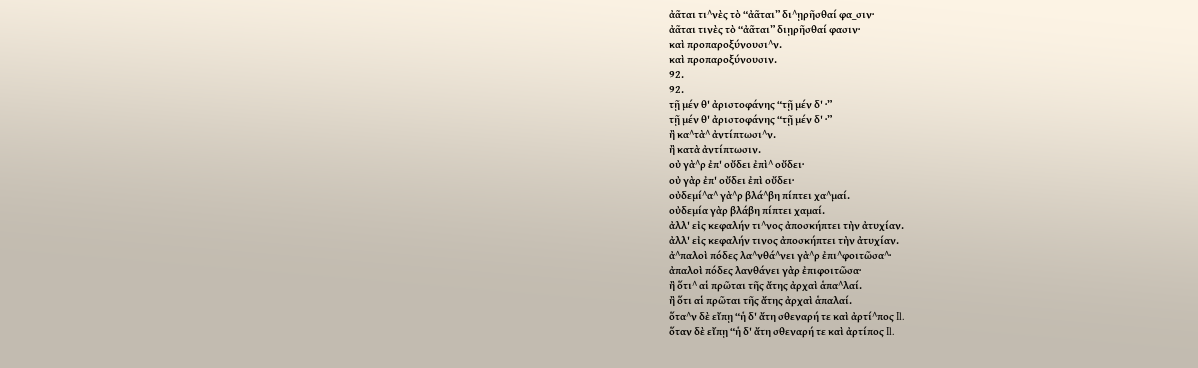ἀᾶται τι^νὲς τὸ “ἀᾶται” δι^ῃρῆσθαί φα_σιν·
ἀᾶται τινὲς τὸ “ἀᾶται” διῃρῆσθαί φασιν·
καὶ προπαροξύνουσι^ν.
καὶ προπαροξύνουσιν.
92.
92.
τῇ μέν θ' ἀριστοφάνης “τῇ μέν δ' ·”
τῇ μέν θ' ἀριστοφάνης “τῇ μέν δ' ·”
ἢ κα^τὰ^ ἀντίπτωσι^ν.
ἢ κατὰ ἀντίπτωσιν.
οὐ γὰ^ρ ἐπ' οὔδει ἐπὶ^ οὔδει·
οὐ γὰρ ἐπ' οὔδει ἐπὶ οὔδει·
οὐδεμί^α^ γὰ^ρ βλά^βη πίπτει χα^μαί.
οὐδεμία γὰρ βλάβη πίπτει χαμαί.
ἀλλ' εἰς κεφαλήν τι^νος ἀποσκήπτει τὴν ἀτυχίαν.
ἀλλ' εἰς κεφαλήν τινος ἀποσκήπτει τὴν ἀτυχίαν.
ἀ^παλοὶ πόδες λα^νθά^νει γὰ^ρ ἐπι^φοιτῶσα^·
ἀπαλοὶ πόδες λανθάνει γὰρ ἐπιφοιτῶσα·
ἢ ὅτι^ αἱ πρῶται τῆς ἄτης ἀρχαὶ ἁπα^λαί.
ἢ ὅτι αἱ πρῶται τῆς ἄτης ἀρχαὶ ἁπαλαί.
ὅτα^ν δὲ εἴπῃ “ἡ δ' ἄτη σθεναρή τε καὶ ἀρτί^πος Il.
ὅταν δὲ εἴπῃ “ἡ δ' ἄτη σθεναρή τε καὶ ἀρτίπος Il.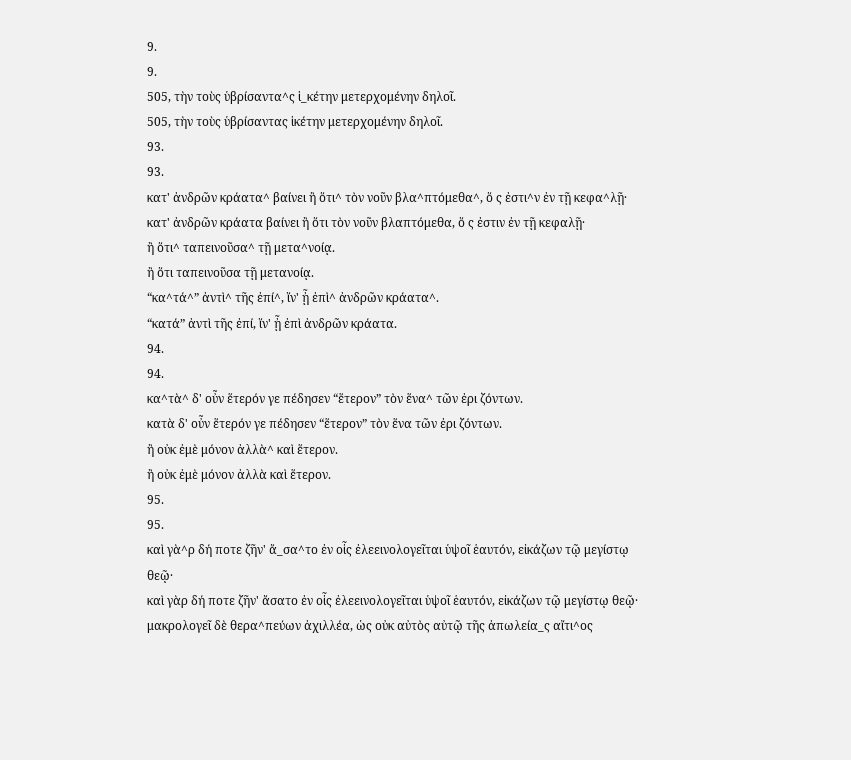9.
9.
505, τὴν τοὺς ὑβρίσαντα^ς ἱ_κέτην μετερχομένην δηλοῖ.
505, τὴν τοὺς ὑβρίσαντας ἱκέτην μετερχομένην δηλοῖ.
93.
93.
κατ' ἀνδρῶν κράατα^ βαίνει ἢ ὅτι^ τὸν νοῦν βλα^πτόμεθα^, ὅ ς ἐστι^ν ἐν τῇ κεφα^λῇ·
κατ' ἀνδρῶν κράατα βαίνει ἢ ὅτι τὸν νοῦν βλαπτόμεθα, ὅ ς ἐστιν ἐν τῇ κεφαλῇ·
ἢ ὅτι^ ταπεινοῦσα^ τῇ μετα^νοίᾳ.
ἢ ὅτι ταπεινοῦσα τῇ μετανοίᾳ.
“κα^τά^” ἀντὶ^ τῆς ἐπί^, ἵν' ᾖ ἐπὶ^ ἀνδρῶν κράατα^.
“κατά” ἀντὶ τῆς ἐπί, ἵν' ᾖ ἐπὶ ἀνδρῶν κράατα.
94.
94.
κα^τὰ^ δ' οὖν ἕτερόν γε πέδησεν “ἕτερον” τὸν ἕνα^ τῶν ἐρι ζόντων.
κατὰ δ' οὖν ἕτερόν γε πέδησεν “ἕτερον” τὸν ἕνα τῶν ἐρι ζόντων.
ἢ οὐκ ἐμὲ μόνον ἀλλὰ^ καὶ ἕτερον.
ἢ οὐκ ἐμὲ μόνον ἀλλὰ καὶ ἕτερον.
95.
95.
καὶ γὰ^ρ δή ποτε ζῆν' ἄ_σα^το ἐν οἷς ἐλεεινολογεῖται ὑψοῖ ἑαυτόν, εἰκάζων τῷ μεγίστῳ θεῷ·
καὶ γὰρ δή ποτε ζῆν' ἄσατο ἐν οἷς ἐλεεινολογεῖται ὑψοῖ ἑαυτόν, εἰκάζων τῷ μεγίστῳ θεῷ·
μακρολογεῖ δὲ θερα^πεύων ἀχιλλέα, ὡς οὐκ αὐτὸς αὐτῷ τῆς ἀπωλεία_ς αἴτι^ος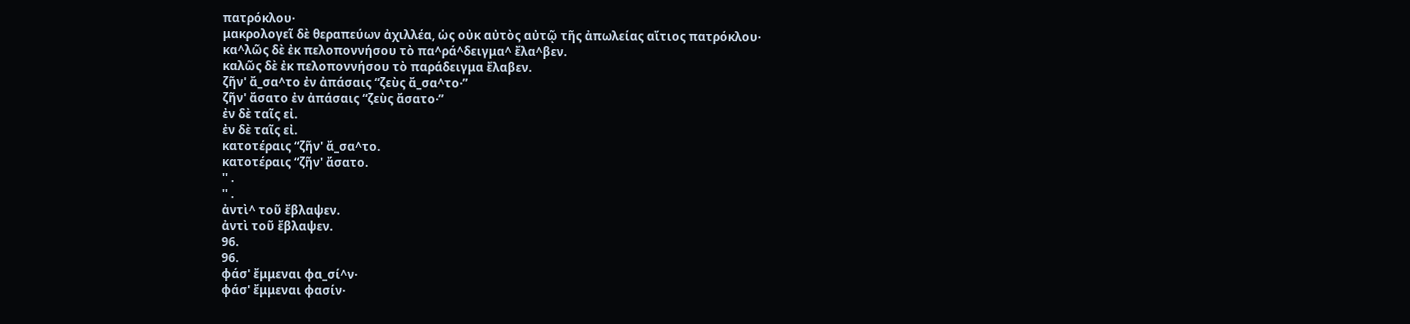πατρόκλου·
μακρολογεῖ δὲ θεραπεύων ἀχιλλέα, ὡς οὐκ αὐτὸς αὐτῷ τῆς ἀπωλείας αἴτιος πατρόκλου·
κα^λῶς δὲ ἐκ πελοποννήσου τὸ πα^ρά^δειγμα^ ἔλα^βεν.
καλῶς δὲ ἐκ πελοποννήσου τὸ παράδειγμα ἔλαβεν.
ζῆν' ἄ_σα^το ἐν ἀπάσαις “ζεὺς ἄ_σα^το·”
ζῆν' ἄσατο ἐν ἀπάσαις “ζεὺς ἄσατο·”
ἐν δὲ ταῖς εἰ.
ἐν δὲ ταῖς εἰ.
κατοτέραις “ζῆν' ἄ_σα^το.
κατοτέραις “ζῆν' ἄσατο.
'' .
'' .
ἀντὶ^ τοῦ ἔβλαψεν.
ἀντὶ τοῦ ἔβλαψεν.
96.
96.
φάσ' ἔμμεναι φα_σί^ν·
φάσ' ἔμμεναι φασίν·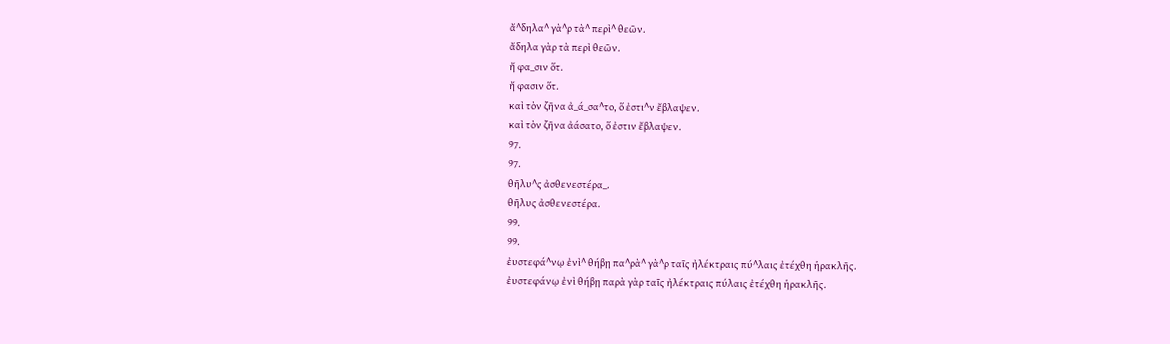ἄ^δηλα^ γὰ^ρ τὰ^ περὶ^ θεῶν.
ἄδηλα γὰρ τὰ περὶ θεῶν.
ἤ φα_σιν ὅτ.
ἤ φασιν ὅτ.
καὶ τὸν ζῆνα ἀ_ά_σα^το, ὅ ἐστι^ν ἔβλαψεν.
καὶ τὸν ζῆνα ἀάσατο, ὅ ἐστιν ἔβλαψεν.
97.
97.
θῆλυ^ς ἀσθενεστέρα_.
θῆλυς ἀσθενεστέρα.
99.
99.
ἐυστεφά^νῳ ἐνὶ^ θήβῃ πα^ρὰ^ γὰ^ρ ταῖς ἠλέκτραις πύ^λαις ἐτέχθη ἡρακλῆς.
ἐυστεφάνῳ ἐνὶ θήβῃ παρὰ γὰρ ταῖς ἠλέκτραις πύλαις ἐτέχθη ἡρακλῆς.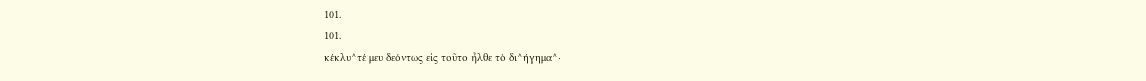101.
101.
κέκλυ^τέ μευ δεόντως εἰς τοῦτο ἦλθε τὸ δι^ήγημα^·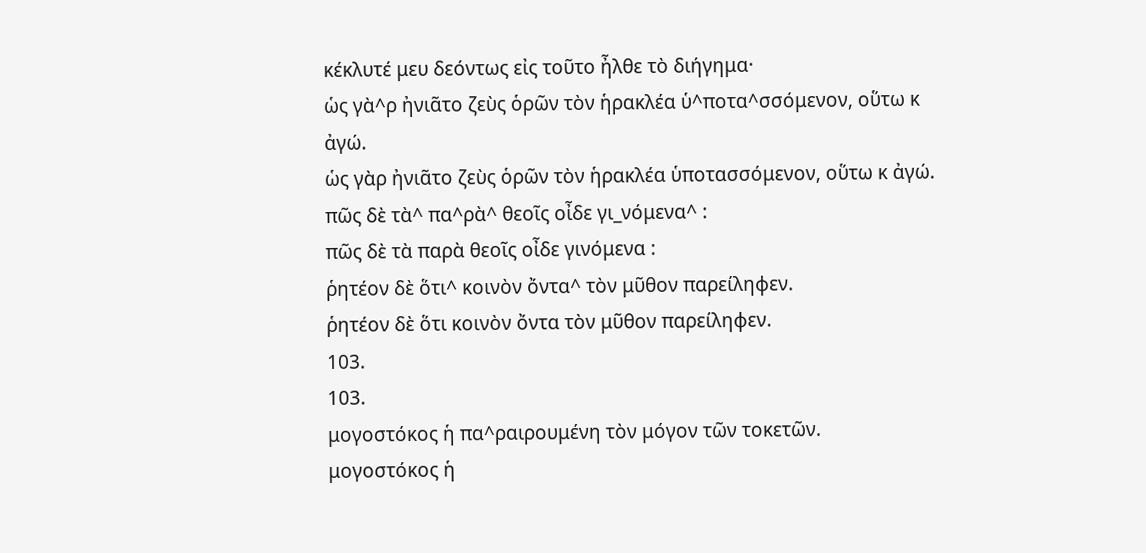κέκλυτέ μευ δεόντως εἰς τοῦτο ἦλθε τὸ διήγημα·
ὡς γὰ^ρ ἠνιᾶτο ζεὺς ὁρῶν τὸν ἡρακλέα ὑ^ποτα^σσόμενον, οὕτω κ ἀγώ.
ὡς γὰρ ἠνιᾶτο ζεὺς ὁρῶν τὸν ἡρακλέα ὑποτασσόμενον, οὕτω κ ἀγώ.
πῶς δὲ τὰ^ πα^ρὰ^ θεοῖς οἶδε γι_νόμενα^ :
πῶς δὲ τὰ παρὰ θεοῖς οἶδε γινόμενα :
ῥητέον δὲ ὅτι^ κοινὸν ὄντα^ τὸν μῦθον παρείληφεν.
ῥητέον δὲ ὅτι κοινὸν ὄντα τὸν μῦθον παρείληφεν.
103.
103.
μογοστόκος ἡ πα^ραιρουμένη τὸν μόγον τῶν τοκετῶν.
μογοστόκος ἡ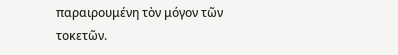παραιρουμένη τὸν μόγον τῶν τοκετῶν.